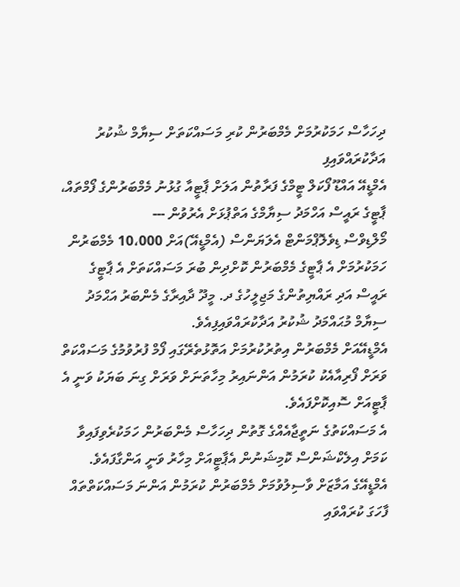ދިހަހާސް ހަމަކުރުމަށް މެމްބަރުން ކުރި މަސައްކަތަށް ސިޔާމް ޝުކުރު އަދާކުރައްވައިފި
އެމްޑީއޭ އައްޑޫ ފޯކަލް ޓީމްގެ ފަރާތުން އަލަށް ޕާޓީއާ ގުޅުނު މެމްބަރުންގެ ފޯމްތައް، ޕާޓީގެ ރައީސް އަހްމަދު ސިޔާމްގެ އަތްޕުޅަށް އެރުވުން ---
މޯލްޑިވްސް ޑިވެލޮޕްމަންޓް އެލަޔަންސް (އެމްޑީއޭ)އަށް 10،000 މެމްބަރުން ހަމަކުރުމަށް އެ ޕާޓީގެ މެމްބަރުން ކޮށްދިން ބުރަ މަސައްކަތަށް އެ ޕާޓީގެ ރައީސް އަދި ރައްޔިތުންގެ މަޖިލީހުގެ ދ. މީދޫ ދާއިރާގެ މެންބަރު އަޙްމަދު ސިޔާމް މުޙައްމަދު ޝުކުރު އަދާކުރައްވައިފިއެވެ.
އެމްޑީއޭއަށް މެމްބަރުން އިތުރުކުރުމަށް އަތޮޅުތެރޭގައި ފޯމް ފުރުވުމުގެ މަސައްކަތް ވަރަށް ފޯރިއާއެކު ކުރަމުން އަންނައިރު މިހާތަނަށް ވަރަށް ގިނަ ބަޔަކު ވަނީ އެ ޕާޓީއަށް ސޮއިކޮށްފައެވެ.
އެ މަސައްކަތުގެ ނަތީޖާއެއްގެ ގޮތުން ދިހަހާސް މެންބަރުން ހަމަކުރެވިފައިވާ ކަމަށް އިލެކްޝަންސް ކޮމިޝަނުން އެޕާޓީއަށް މިހާރު ވަނީ އަންގާފައެވެ.
އެމްޑީއޭގެ އަމާޒަށް ވާސިލުވުމަށް މެމްބަރުން ކުރަމުން އަންނަ މަސައްކަތްތައް ފާހަގަ ކުރައްވައި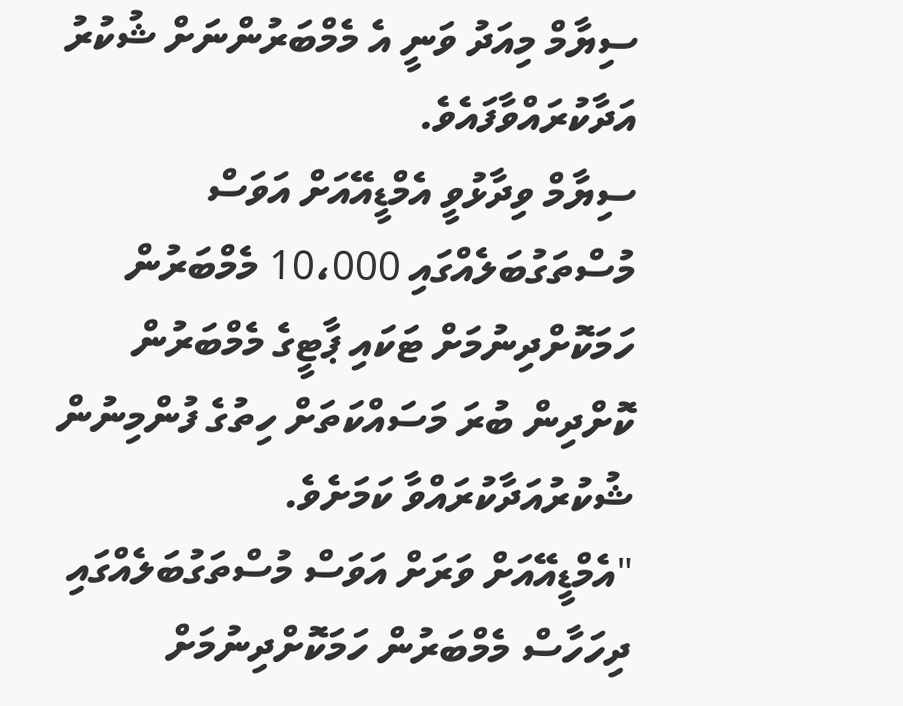ސިޔާމް މިއަދު ވަނީ އެ މެމްބަރުންނަށް ޝުކުރު އަދާކުރައްވާފައެވެ.
ސިޔާމް ވިދާޅުވީ އެމްޑީއޭއަށް އަވަސް މުސްތަގުބަލެއްގައި 10،000 މެމްބަރުން ހަމަކޮށްދިނުމަށް ޓަކައި ޕާޓީގެ މެމްބަރުން ކޮށްދިން ބުރަ މަސައްކަތަށް ހިތުގެ ފުންމިނުން ޝުކުރުއަދާކުރައްވާ ކަމަށެވެ.
"އެމްޑީއޭއަށް ވަރަށް އަވަސް މުސްތަގުބަލެއްގައި ދިހަހާސް މެމްބަރުން ހަމަކޮށްދިނުމަށް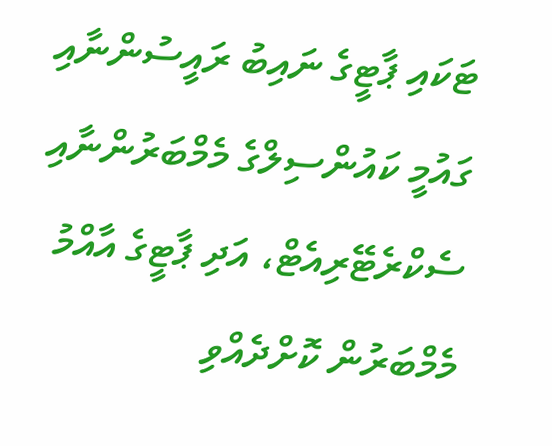ޓަކައި ޕާޓީގެ ނައިބު ރައީސުންނާއި ގައުމީ ކައުންސިލްގެ މެމްބަރުންނާއި ސެކްރެޓޭރިއެޓް، އަދި ޕާޓީގެ އާއްމު މެމްބަރުން ކޮށްދެއްވި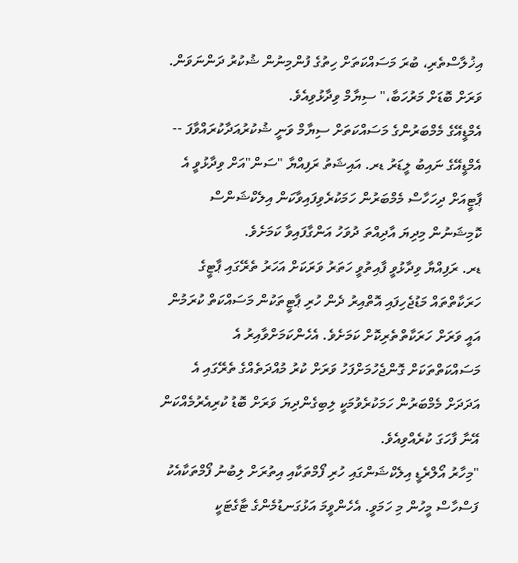އިޚުލާސްތެރި، ބުރަ މަސައްކަތަށް ހިތުގެ ފުންމިނުން ޝުކުރު ދަންނަވަން. ވަރަށް ބޮޑަށް މަރުހަބާ،" ސިޔާމް ވިދާޅުވިއެވެ.
އެމްޑީއޭގެ މެމްބަރުންގެ މަސައްކަތަށް ސިޔާމް ވަނީ ޝުކުރުއަދާކުރައްވާފަ --
އެމްޑީއޭގެ ނައިބު ލީޑަރު ޑރ. އައިޝަތު ރަފިއްޔާ "ސަން"އަށް ވިދާޅުވީ އެ ޕާޓީއަށް ދިހަހާސް މެމްބަރުން ހަމަކުރެވިފައިވާކަން އިލެކްޝަންސް ކޮމިޝަނުން މިދިޔަ އާދިއްތަ ދުވަހު އަންގާފައިވާ ކަމަށެވެ.
ޑރ. ރަފިއްޔާ ވިދާޅުވީ ފާއިތުވީ ހަތަރު ވަރަކަށް އަހަރު ތެރޭގައި ޕާޓީގެ ހަރަކާތްތައް މަޑުޖެހިފައި އޮތްއިރު ދެން ހުރި ޕާޓީތަކުން މަސައްކަތް ކުރަމުން އައީ ވަރަށް ހަރަކާތްތެރިކޮށް ކަމަށެވެ. އެހެންކަމަށްވާއިރު އެ މަސައްކަތްތަކަށް ގޮންޖެހުމަށްފަހު ވަރަށް ކުރު މުއްދަތެއްގެ ތެރޭގައި އެ އަދަދަށް މެމްބަރުން ހަމަކުރެވުމަކީ ލިބިގެންދިޔަ ވަރަށް ބޮޑު ކުރިއެރުމެއްކަން އޭނާ ފާހަގަ ކުރެއްވިއެވެ.
"މިހާރު އޯލްރެޑީ އިލެކްޝަންގައި ހުރި ފޯމްތަކާއި އިތުރަށް ލިބުނު ފޯމްތަކާއެކު ފަސްހާސް މީހުން މި ހަމަވީ. އެހެންވީމަ އަޅުގަނޑުމެންގެ ޓާގެޓަކީ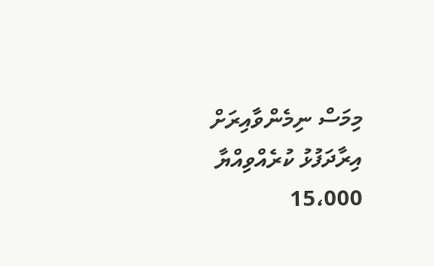މިމަސް ނިމެންވާއިރަށް އިރާދަފުޅު ކުރެއްވިއްޔާ 15،000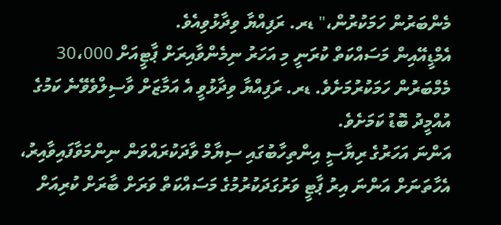މެންބަރުން ހަމަކުރުން،" ޑރ. ރަފިއްޔާ ވިދާޅުވިއެވެ.
އެމްޑީއޭއިން މަސައްކަތް ކުރަނީ މި އަހަރު ނިމެންވާއިރަށް ޕާޓީއަށް 30،000 މެމްބަރުން ހަމަކުރުމަށެވެ. ޑރ. ރަފިއްޔާ ވިދާޅުވީ އެ އަމާޒަށް ވާސިލްވެވޭނެ ކަމުގެ އުއްމީދު ބޮޑު ކަމަށެވެ.
އަންނަ އަހަރުގެ ރިޔާސީ އިންތިހާބުގައި ސިޔާމް ވާދަކުރައްވަން ނިންމަވާފައިވާއިރު، އެހާތަނަށް އަންނަ އިރު ޕާޓީ ވަރުގަދަކުރުމުގެ މަސައްކަތް ވަރަށް ބާރަށް ކުރިއަށް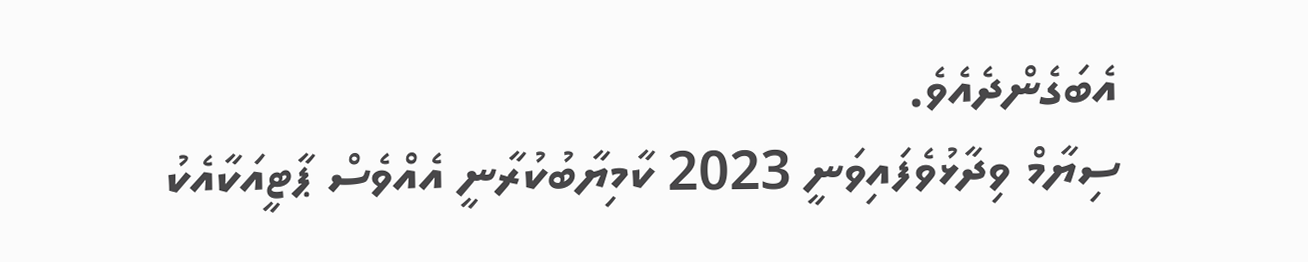އެބަގެންދެއެވެ.
ސިޔާމް ވިދާޅުވެފައިވަނީ 2023 ކާމިޔާބުކުރާނީ އެއްވެސް ޕާޓީއަކާއެކު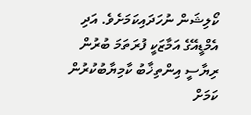ކޯލިޝަން ނުހަދައިކަމަށެވެ. އަދި އެމްޑީއޭގެ އަމާޒަކީ ފުރަތަމަ ބުރުން ރިޔާސީ އިންތިޚާބު ކާމިޔާބުކުރުން ކަމަށް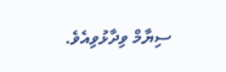ސިޔާމް ވިދާޅުވިއެވެ.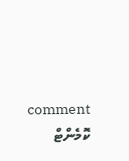comment ކޮމެންޓް